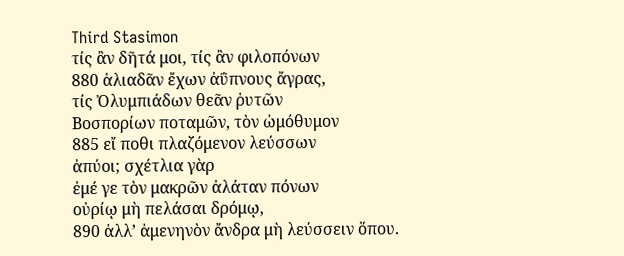Third Stasimon
τίς ἂν δῆτά μοι, τίς ἂν φιλοπόνων
880 ἁλιαδᾶν ἔχων ἀΰπνους ἄγρας,
τίς Ὀλυμπιάδων θεᾶν ῥυτῶν
Βοσπορίων ποταμῶν, τὸν ὠμόθυμον
885 εἴ ποθι πλαζόμενον λεύσσων
ἀπύοι; σχέτλια γὰρ
ἐμέ γε τὸν μακρῶν ἀλάταν πόνων
οὐρίῳ μὴ πελάσαι δρόμῳ,
890 ἀλλʼ ἀμενηνὸν ἄνδρα μὴ λεύσσειν ὅπου.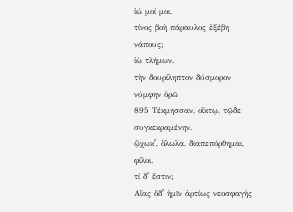ἰώ μοί μοι.
τίνος βοὴ πάραυλος ἐξέβη νάπους;
ἰὼ τλήμων.
τὴν δουρίληπτον δύσμορον νύμφην ὁρῶ
895 Τέκμησσαν, οἴκτῳ, τῷδε συγκεκραμένην.
ᾤχωκʼ, ὄλωλα, διαπεπόρθημαι, φίλοι.
τί δʼ ἔστιν;
Αἴας ὅδʼ ἡμῖν ἀρτίως νεοσφαγὴς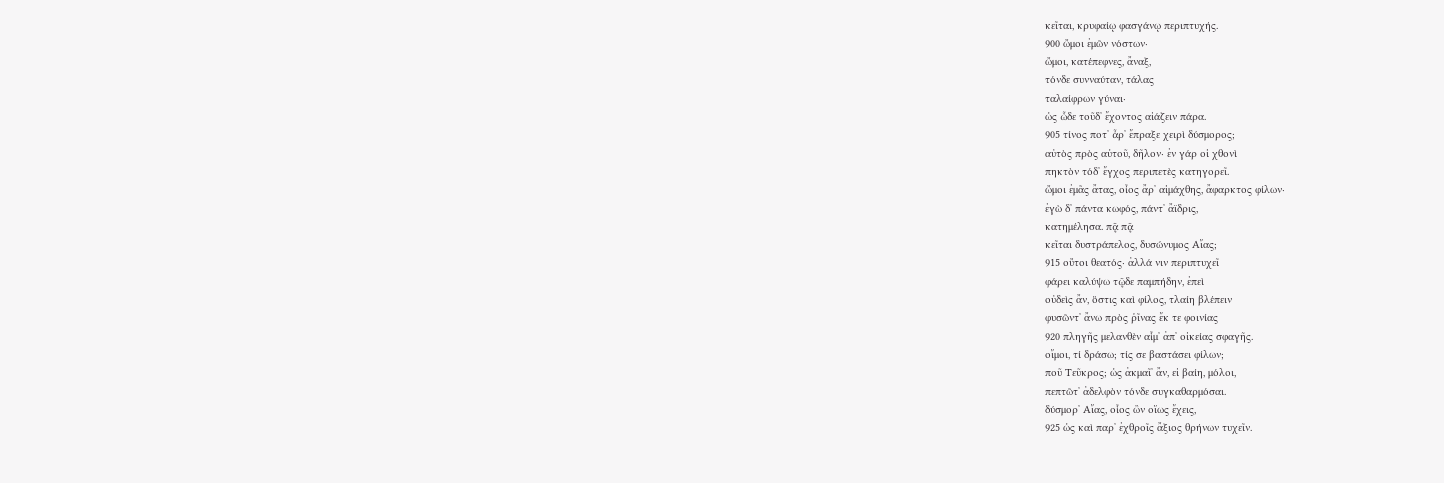κεῖται, κρυφαίῳ φασγάνῳ περιπτυχής.
900 ὤμοι ἐμῶν νόστων·
ὤμοι, κατέπεφνες, ἄναξ,
τόνδε συνναύταν, τάλας
ταλαίφρων γύναι·
ὡς ὧδε τοῦδʼ ἔχοντος αἰάζειν πάρα.
905 τίνος ποτʼ ἆρʼ ἔπραξε χειρὶ δύσμορος;
αὐτὸς πρὸς αὑτοῦ, δῆλον· ἐν γάρ οἱ χθονὶ
πηκτὸν τόδʼ ἔγχος περιπετὲς κατηγορεῖ.
ὤμοι ἐμᾶς ἄτας, οἶος ἄρʼ αἱμάχθης, ἄφαρκτος φίλων·
ἐγὼ δʼ πάντα κωφός, πάντʼ ἄϊδρις,
κατημέλησα. πᾷ πᾷ
κεῖται δυστράπελος, δυσώνυμος Αἴας;
915 οὔτοι θεατός· ἀλλά νιν περιπτυχεῖ
φάρει καλύψω τῷδε παμπήδην, ἐπεὶ
οὐδεὶς ἄν, ὅστις καὶ φίλος, τλαίη βλέπειν
φυσῶντʼ ἄνω πρὸς ῥῖνας ἔκ τε φοινίας
920 πληγῆς μελανθὲν αἷμʼ ἀπʼ οἰκείας σφαγῆς.
οἴμοι, τί δράσω; τίς σε βαστάσει φίλων;
ποῦ Τεῦκρος; ὡς ἀκμαῖʼ ἄν, εἰ βαίη, μόλοι,
πεπτῶτʼ ἀδελφὸν τόνδε συγκαθαρμόσαι.
δύσμορʼ Αἴας, οἷος ὢν οἵως ἔχεις,
925 ὡς καὶ παρʼ ἐχθροῖς ἄξιος θρήνων τυχεῖν.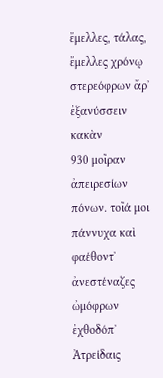ἔμελλες, τάλας, ἔμελλες χρόνῳ
στερεόφρων ἄρʼ ἐξανύσσειν κακὰν
930 μοῖραν ἀπειρεσίων πόνων. τοῖά μοι
πάννυχα καὶ φαέθοντʼ ἀνεστέναζες
ὠμόφρων ἐχθοδόπʼ Ἀτρείδαις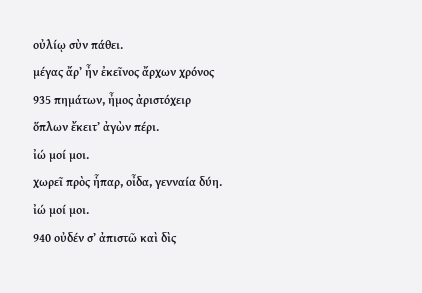οὐλίῳ σὺν πάθει.
μέγας ἄρʼ ἦν ἐκεῖνος ἄρχων χρόνος
935 πημάτων, ἦμος ἀριστόχειρ
ὅπλων ἔκειτʼ ἀγὼν πέρι.
ἰώ μοί μοι.
χωρεῖ πρὸς ἧπαρ, οἶδα, γενναία δύη.
ἰώ μοί μοι.
940 οὐδέν σʼ ἀπιστῶ καὶ δὶς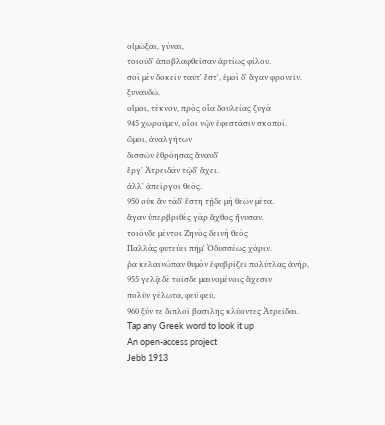οἰμῶξαι, γύναι,
τοιοῦδʼ ἀποβλαφθεῖσαν ἀρτίως φίλου.
σοὶ μὲν δοκεῖν ταῦτʼ ἔστʼ, ἐμοὶ δʼ ἄγαν φρονεῖν.
ξυναυδῶ.
οἴμοι, τέκνον, πρὸς οἷα δουλείας ζυγὰ
945 χωροῦμεν, οἷοι νῷν ἐφεστᾶσιν σκοποί.
ὤμοι, ἀναλγήτων
δισσῶν ἐθρόησας ἄναυδʼ
ἔργʼ Ἀτρειδᾶν τῷδʼ ἄχει.
ἀλλʼ ἀπείργοι θεός.
950 οὐκ ἂν τάδʼ ἔστη τῇδε μὴ θεῶν μέτα.
ἄγαν ὑπερβριθὲς γὰρ ἄχθος ἤνυσαν.
τοιόνδε μέντοι Ζηνὸς δεινὴ θεὸς
Παλλὰς φυτεύει πῆμʼ Ὀδυσσέως χάριν.
ῥα κελαινώπαν θυμὸν ἐφυβρίζει πολύτλας ἀνήρ,
955 γελᾷ δὲ τοῖσδε μαινομένοις ἄχεσιν
πολὺν γέλωτα, φεῦ φεῦ,
960 ξύν τε διπλοῖ βασιλῆς κλύοντες Ἀτρεῖδαι.
Tap any Greek word to look it up
An open-access project
Jebb 1913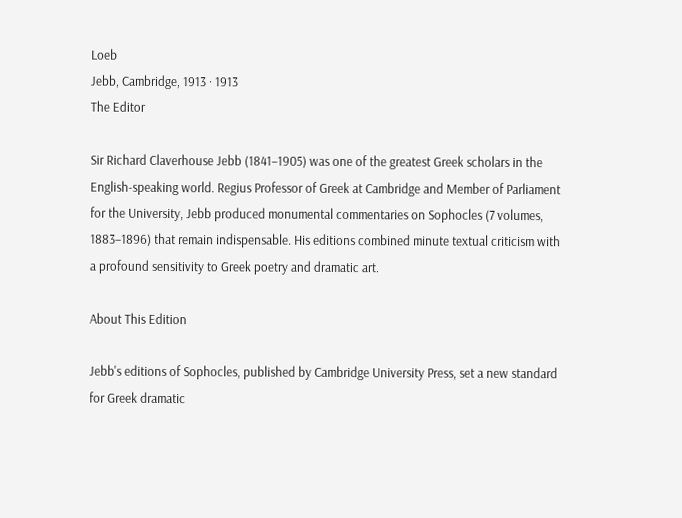Loeb
Jebb, Cambridge, 1913 · 1913
The Editor

Sir Richard Claverhouse Jebb (1841–1905) was one of the greatest Greek scholars in the English-speaking world. Regius Professor of Greek at Cambridge and Member of Parliament for the University, Jebb produced monumental commentaries on Sophocles (7 volumes, 1883–1896) that remain indispensable. His editions combined minute textual criticism with a profound sensitivity to Greek poetry and dramatic art.

About This Edition

Jebb's editions of Sophocles, published by Cambridge University Press, set a new standard for Greek dramatic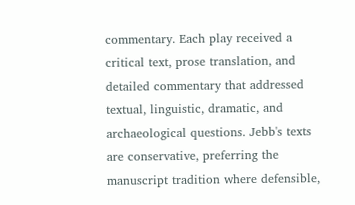commentary. Each play received a critical text, prose translation, and detailed commentary that addressed textual, linguistic, dramatic, and archaeological questions. Jebb's texts are conservative, preferring the manuscript tradition where defensible,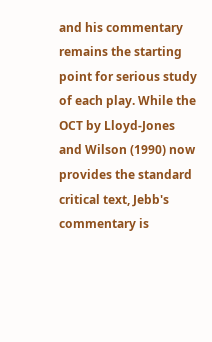and his commentary remains the starting point for serious study of each play. While the OCT by Lloyd-Jones and Wilson (1990) now provides the standard critical text, Jebb's commentary is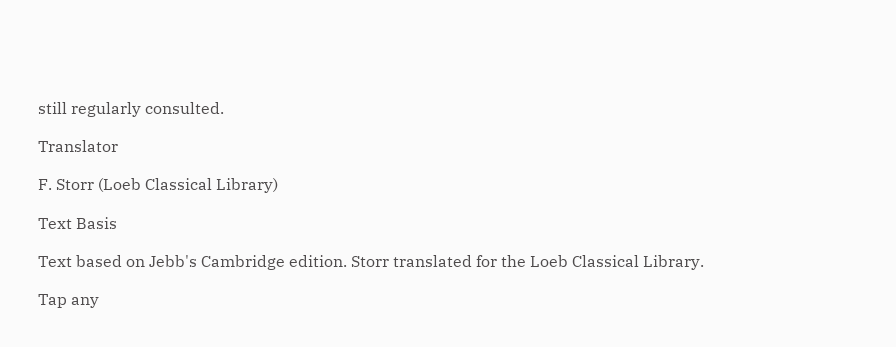still regularly consulted.

Translator

F. Storr (Loeb Classical Library)

Text Basis

Text based on Jebb's Cambridge edition. Storr translated for the Loeb Classical Library.

Tap any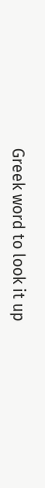Greek word to look it up